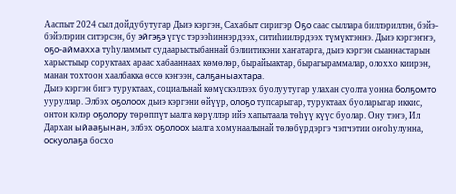Ааспыт 2024 сыл дойдубутугар Дьиэ кэргэн, Сахабыт сиригэр Оҕо саас сыллара биллэриллэн, бэйэ-бэйэлэрин ситэрсэн, бу эйгэҕэ үгүс тэрээһиннэрдээх, ситиһиилэрдээх түмүктэннэ. Дьиэ кэргэҥҥэ, оҕо-аймахха туһуламмыт судаарыстыбаннай бэлиитикэни хаҥатарга, дьиэ кэргэн сыаннастарын харыстыыр соруктаах араас хабааннаах көмөлөр, бырайыактар, бырагыраммалар, олоххо киирэн, манан тохтоон хаалбакка өссө кэҥээн, салҕаныахтара.
Дьиэ кэргэн бигэ туруктаах, социальнай көмүскэллээх буолуутугар улахан суолта уонна болҕомто ууруллар. Элбэх оҕолоох дьиэ кэргэни өйүүр, олоҕо тупсарыгар, туруктаах буоларыгар иккис, онтон кэлэр оҕолору төрөппүт ыалга көрүллэр ийэ хапытаала төһүү күүс буолар. Ону тэҥэ, Ил Дархан ыйааҕынан, элбэх оҕолоох ыалга хомунаалынай төлөбүрдэргэ чэпчэтии оҥоһулунна, оскуолаҕа босхо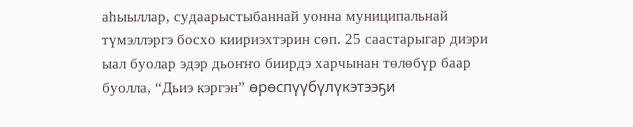аһыыллар, судаарыстыбаннай уонна муниципальнай түмэллэргэ босхо киириэхтэрин сөп. 25 саастарыгар диэри ыал буолар эдэр дьоҥҥо биирдэ харчынан төлөбүр баар буолла, “Дьиэ кэргэн” өрөспүүбүлүкэтээҕи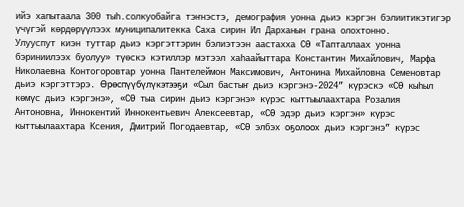ийэ хапытаала 300 тыһ.солкуобайга тэҥнэстэ, демография уонна дьиэ кэргэн бэлиитикэтигэр үчүгэй көрдөрүүлээх муниципалитекка Саха сирин Ил Дарханын грана олохтонно.
Улууспут киэн туттар дьиэ кэргэттэрин бэлиэтээн аастахха СӨ «Тапталлаах уонна бэриниилээх буолуу» түөскэ кэтиллэр мэтээл хаһаайыттара Константин Михайлович, Марфа Николаевна Контогоровтар уонна Пантелеймон Максимович, Антонина Михайловна Семеновтар дьиэ кэргэттэрэ. Өрөспүүбүлүкэтээҕи «Сыл бастыҥ дьиэ кэргэнэ-2024” күрэскэ «СӨ кыһыл көмүс дьиэ кэргэнэ», «СӨ тыа сирин дьиэ кэргэнэ» күрэс кыттыылаахтара Розалия Антоновна, Иннокентий Иннокентьевич Алексеевтар, «СӨ эдэр дьиэ кэргэн» күрэс кыттыылаахтара Ксения, Дмитрий Погодаевтар, «СӨ элбэх оҕолоох дьиэ кэргэнэ” күрэс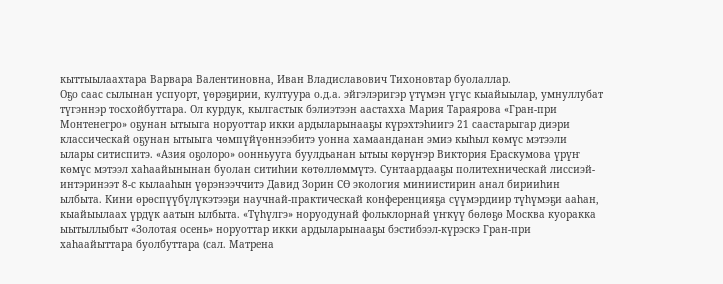кыттыылаахтара Варвара Валентиновна, Иван Владиславович Тихоновтар буолаллар.
Оҕо саас сылынан успуорт, үөрэҕирии, култуура о.д.а. эйгэлэригэр үтүмэн үгүс кыайыылар, умнуллубат түгэннэр тосхойбуттара. Ол курдук, кылгастык бэлиэтээн аастахха Мария Тараярова «Гран-при Монтенегро» оҕунан ытыыга норуоттар икки ардыларынааҕы күрэхтэһиигэ 21 саастарыгар диэри классическай оҕунан ытыыга чөмпүйүөннээбитэ уонна хамаанданан эмиэ кыһыл көмүс мэтээли ылары ситиспитэ. «Азия оҕолоро» оонньууга буулдьанан ытыы көрүҥэр Виктория Ераскумова үрүҥ көмүс мэтээл хаһаайынынан буолан ситиһии көтөллөммүтэ. Сунтаардааҕы политехническай лиссиэй-интэринээт 8-с кылааһын үөрэнээччитэ Давид Зорин СӨ экология миниистирин анал бирииһин ылбыта. Кини өрөспүүбүлүкэтээҕи научнай-практическай конференцияҕа сүүмэрдиир түһүмэҕи ааһан, кыайыылаах үрдүк аатын ылбыта. «Түһүлгэ» норуодунай фольклорнай үҥкүү бөлөҕө Москва куоракка ыытыллыбыт «Золотая осень» норуоттар икки ардыларынааҕы бэстибээл-күрэскэ Гран-при хаһаайыттара буолбуттара (сал. Матрена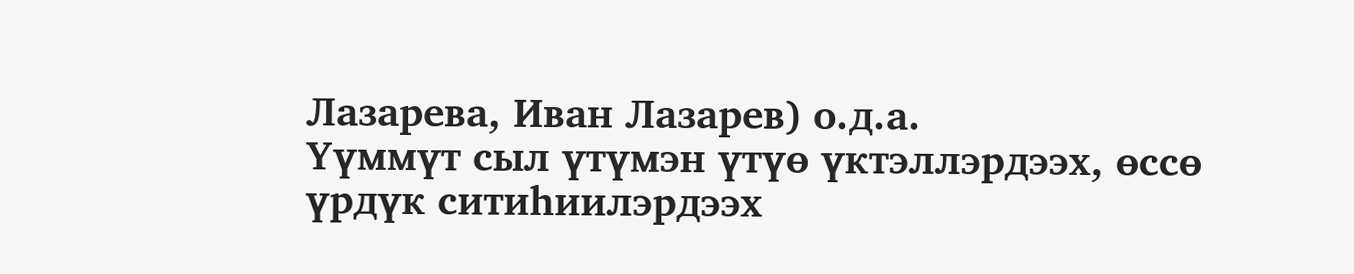Лазарева, Иван Лазарев) о.д.а.
Үүммүт сыл үтүмэн үтүө үктэллэрдээх, өссө үрдүк ситиһиилэрдээх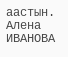аастын.
Алена ИВАНОВА